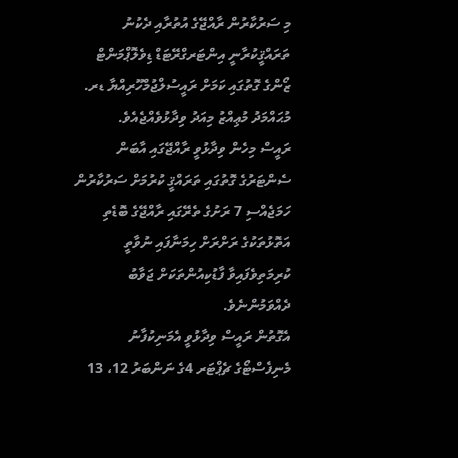މި ސަރުކާރުން ރާއްޖޭގެ އުތުރާއި ދެކުނު ތަރައްޤީކުރާނީ އިންޓަރގްރޭޓަޑް ޑިވެލޮޕްމަންޓް ޒޯންގެ ގޮތުގައި ކަމަށް ރައީސުލްޖުމްހޫރިއްޔާ ޑރ. މުޙައްމަދު މުޢިއްޒު މިއަދު ވިދާޅުވެއްޖެއެވެ.
ރައީސް މިހެން ވިދާޅުވީ ރާއްޖޭގައި އާބަން ސެންޓަރުގެ ގޮތުގައި ތަރައްޤީ ކުރުމަށް ސަރުކާރުން ހަމަޖެއްސި 7 ރަށުގެ ތެރޭގައި ރާއްޖޭގެ ބޮޑެތި އަތޮޅުތަކުގެ ރަށްރަށް ހިމަނާފައި ނުވާތީ ކުރިމަތިވެފައިވާ ފާޑުކިއުންތަކަށް ޖަވާބު ދެއްވަމުންނެވެ.
އެގޮތުން ރައީސް ވިދާޅުވީ އެމަނިކުފާނު މެނިފެސްޓޯގެ ޗެޕްޓަރ 4ގެ ނަންބަރު 12، 13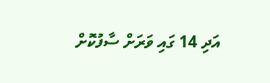އަދި 14 ގައި ވަރަށް ސާފުކޮށް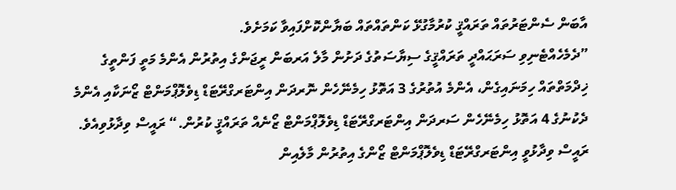އާބަން ސެންޓަރުތައް ތަރައްޤީ ކުރުމާގުޅޭ ކަންތައްތައް ބަޔާންކޮށްފައިވާ ކަމަށެވެ.
”ދެމެހެއްޓެނިވި ސަރަޙައްދީ ތަރައްޤީގެ ސިޔާސަތުގެ ދަށުން މާލެ އަރބަން ރީޖަންގެ އިތުރުން އެންމެ މަތީ ފަންތީގެ ޚިދްމަތްތައް ހިމަނައިގެން، އެންމެ އުތުރުގެ 3 އަތޮޅު ހިމެނޭހެން ނޮރދަން އިންޓަރގްރޭޓަޑް ޑިވެލޮޕްމަންޓް ޒޯނަކާއި އެންމެ ދެކުނުގެ 4 އަތޮޅު ހިމެނޭހެން ސަރދަން އިންޓަރގްރޭޓަޑް ޑިވެލޮޕްމަންޓް ޒޯނެއް ތަރައްޤީ ކުރުން.“ ރައީސް ވިދާޅުވިއެވެ.
ރައީސް ވިދާޅުވީ އިންޓަރގްރޭޓަޑް ޑިވެލޮޕްމަންޓް ޒޯންގެ އިތުރުން މާލެއިން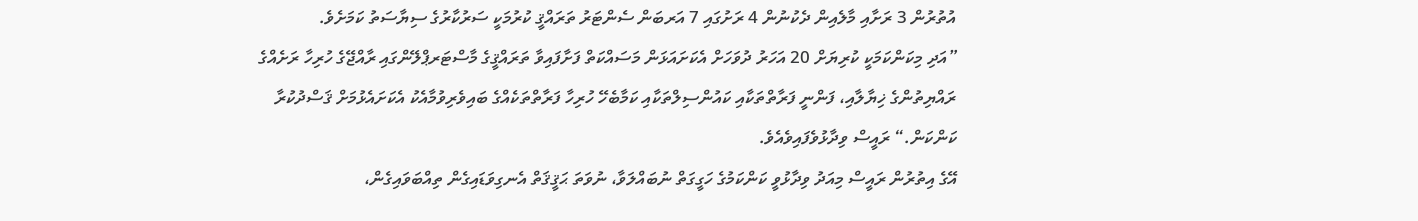އުތުރުން 3 ރަށާއި މާލެއިން ދެކުނުން 4 ރަށުގައި 7 އަރބަން ސެންޓަރު ތަރައްޤީ ކުރުމަކީ ސަރުކާރުގެ ސިޔާސަތު ކަމަށެވެ.
”އަދި މިކަންކަމަކީ ކުރިޔަށް 20 އަހަރު ދުވަހަށް އެކަށައަޅަން މަސައްކަތް ފަށާފައިވާ ތަރައްޤީގެ މާސްޓަރޕްލޭންގައި ރާއްޖޭގެ ހުރިހާ ރަށެއްގެ ރައްޔިތުންގެ ޚިޔާލާއި، ފަންނީ ފަރާތްތަކާއި ކައުންސިލްތަކާއި ކަމާބެހޭ ހުރިހާ ފަރާތްތަކެއްގެ ބައިވެރިވުމާއެކު އެކަށައެޅުމަށް ޤަސްދުކުރާ ކަންކަން.“ ރައީސް ވިދާޅުވެފައިވެއެވެ.
އޭގެ އިތުރުން ރައީސް މިއަދު ވިދާޅުވީ ކަންކަމުގެ ހަގީގަތް ނުބައްލަވާ، ނުވަތަ ޙަޤީޤަތް އެނގިވަޑައިގެން ތިއްބަވައިގެން،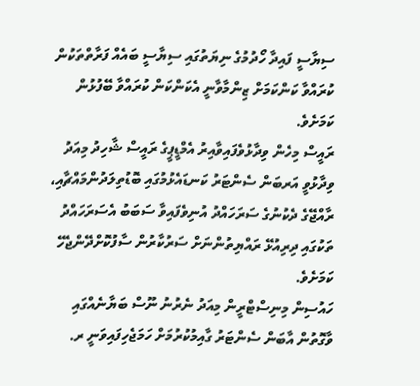ސިޔާސީ ފައިދާ ހޯދުމުގެ ނިޔަތުގައި ސިޔާސީ ބައެއް ފަރާތްތަކުން ކުރައްވާ ކަންކަމަށް ޒިންމާވާނީ އެކަންކަން ކުރައްވާ ބޭފުޅުން ކަމަށެވެ.
ރައީސް މިހެން ވިދާޅުވެފައިވާއިރު އެމްޑީޕީގެ ރައީސް ޝާހިދު މިއަދު ވިދާޅުވީ އަރބަން ސެންޓަރު ކަނޑައެޅުމުގައި ބޮޑުތިލަދުންމައްޗާއި، ރާއްޖޭގެ ދެކުނުގެ ސަރަހައްދު އުނިވެފައިވާ ސަބަބު އެސަރަހައްދު ތަކުގައި ދިރިއުޅޭ ރައްޔިތުންނަށް ސަރުކާރުން ސާފުކޮށްދޭންޖެހޭ ކަމަށެވެ.
ހައުސިން މިނިސްޓްރީން މިއަދު ނެރުނު ނޫސް ބަޔާނެއްގައި ވާގޮތުން އާބަން ސެންޓަރު ގާއިމުކުރުމަށް ހަމަޖެހިފައިވަނީ ރ.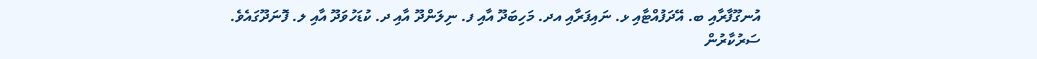އުނގޫފާރާއި ބ. އޭދަފުއްޓާއި ޅ. ނައިފަރާއި އދ. މަހިބަދޫ އާއި ފ. ނިލަންދޫ އާއި ދ. ކުޑަހުވަދޫ އާއި ލ. ފޮނަދޫގައެވެ.
ސަރުކާރުން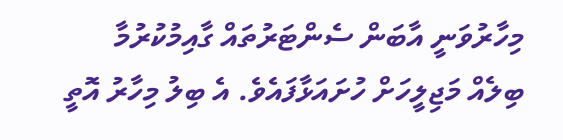މިހާރުވަނީ އާބަން ސެންޓަރުތައް ގާއިމުކުރުމާ ބިލެއް މަޖިލީހަށް ހުށައަޅާފައެވެ. އެ ބިލު މިހާރު އޮތީ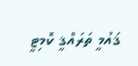ޤައުމީ ތަރައްޤީ ކޮމިޓީ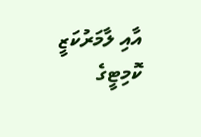އާއި ލާމަރުކަޒީ ކޮމިޓީގެ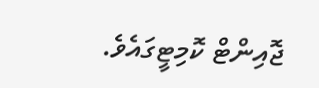ޖޮއިންޓް ކޮމިޓީގައެވެ.